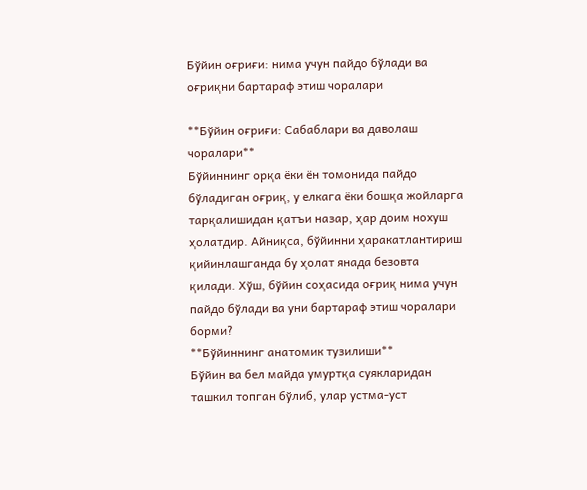Бўйин оғриғи: нима учун пайдо бўлади ва оғриқни бартараф этиш чоралари

**Бўйин оғриғи: Сабаблари ва даволаш чоралари**
Бўйиннинг орқа ёки ён томонида пайдо бўладиган оғриқ, у елкага ёки бошқа жойларга тарқалишидан қатъи назар, ҳар доим нохуш ҳолатдир. Айниқса, бўйинни ҳаракатлантириш қийинлашганда бу ҳолат янада безовта қилади. Хўш, бўйин соҳасида оғриқ нима учун пайдо бўлади ва уни бартараф этиш чоралари борми?
**Бўйиннинг анатомик тузилиши**
Бўйин ва бел майда умуртқа суякларидан ташкил топган бўлиб, улар устма-уст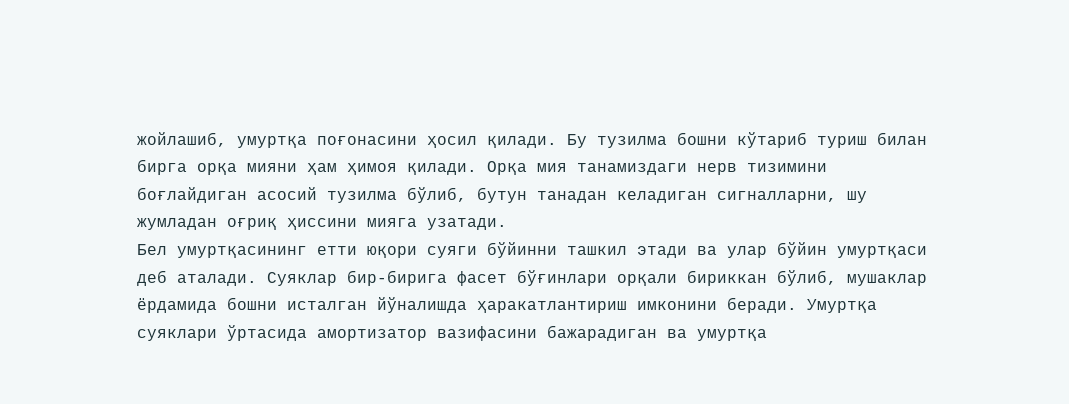жойлашиб, умуртқа поғонасини ҳосил қилади. Бу тузилма бошни кўтариб туриш билан бирга орқа мияни ҳам ҳимоя қилади. Орқа мия танамиздаги нерв тизимини боғлайдиган асосий тузилма бўлиб, бутун танадан келадиган сигналларни, шу жумладан оғриқ ҳиссини мияга узатади.
Бел умуртқасининг етти юқори суяги бўйинни ташкил этади ва улар бўйин умуртқаси деб аталади. Суяклар бир-бирига фасет бўғинлари орқали бириккан бўлиб, мушаклар ёрдамида бошни исталган йўналишда ҳаракатлантириш имконини беради. Умуртқа суяклари ўртасида амортизатор вазифасини бажарадиган ва умуртқа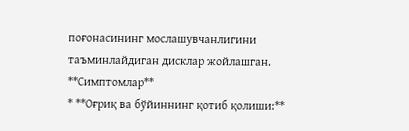поғонасининг мослашувчанлигини таъминлайдиган дисклар жойлашган.
**Симптомлар**
* **Оғриқ ва бўйиннинг қотиб қолиши:**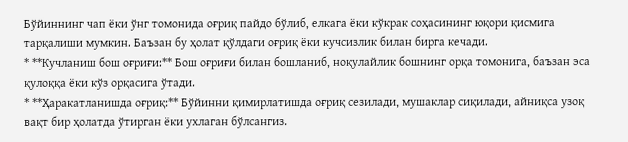Бўйиннинг чап ёки ўнг томонида оғриқ пайдо бўлиб, елкага ёки кўкрак соҳасининг юқори қисмига тарқалиши мумкин. Баъзан бу ҳолат қўлдаги оғриқ ёки кучсизлик билан бирга кечади.
* **Кучланиш бош оғриғи:** Бош оғриғи билан бошланиб, ноқулайлик бошнинг орқа томонига, баъзан эса қулоққа ёки кўз орқасига ўтади.
* **Ҳаракатланишда оғриқ:** Бўйинни қимирлатишда оғриқ сезилади, мушаклар сиқилади, айниқса узоқ вақт бир ҳолатда ўтирган ёки ухлаган бўлсангиз.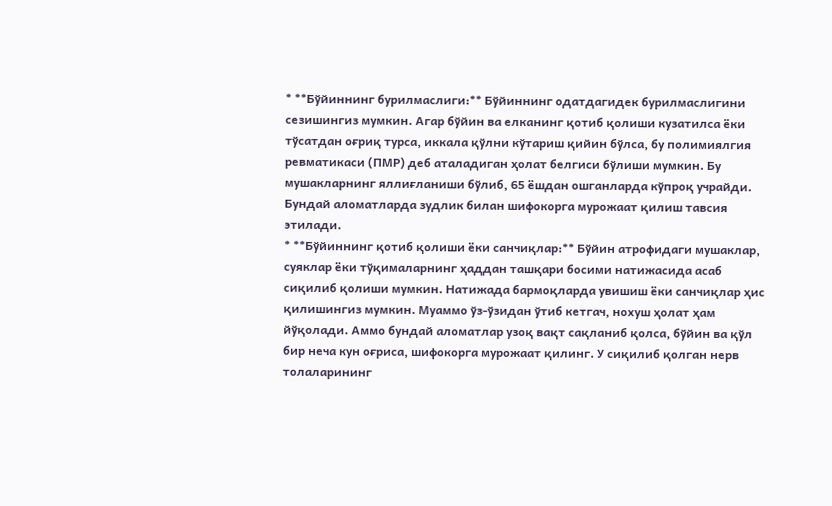* **Бўйиннинг бурилмаслиги:** Бўйиннинг одатдагидек бурилмаслигини сезишингиз мумкин. Агар бўйин ва елканинг қотиб қолиши кузатилса ёки тўсатдан оғриқ турса, иккала қўлни кўтариш қийин бўлса, бу полимиялгия ревматикаси (ПМР) деб аталадиган ҳолат белгиси бўлиши мумкин. Бу мушакларнинг яллиғланиши бўлиб, 65 ёшдан ошганларда кўпроқ учрайди. Бундай аломатларда зудлик билан шифокорга мурожаат қилиш тавсия этилади.
* **Бўйиннинг қотиб қолиши ёки санчиқлар:** Бўйин атрофидаги мушаклар, суяклар ёки тўқималарнинг ҳаддан ташқари босими натижасида асаб сиқилиб қолиши мумкин. Натижада бармоқларда увишиш ёки санчиқлар ҳис қилишингиз мумкин. Муаммо ўз-ўзидан ўтиб кетгач, нохуш ҳолат ҳам йўқолади. Аммо бундай аломатлар узоқ вақт сақланиб қолса, бўйин ва қўл бир неча кун оғриса, шифокорга мурожаат қилинг. У сиқилиб қолган нерв толаларининг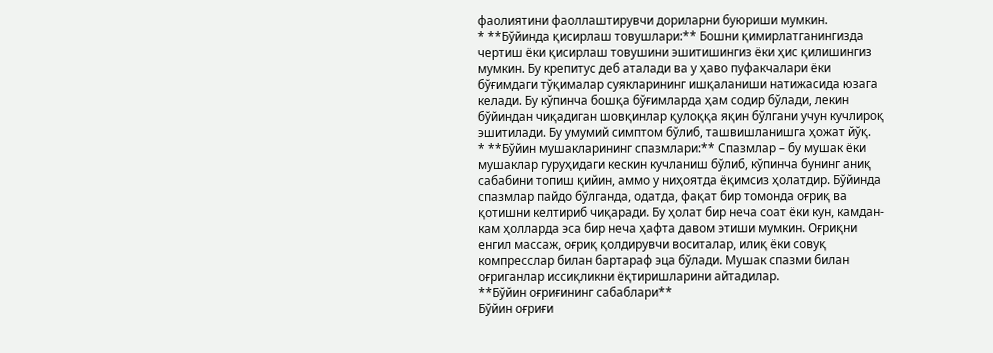фаолиятини фаоллаштирувчи дориларни буюриши мумкин.
* **Бўйинда қисирлаш товушлари:** Бошни қимирлатганингизда чертиш ёки қисирлаш товушини эшитишингиз ёки ҳис қилишингиз мумкин. Бу крепитус деб аталади ва у ҳаво пуфакчалари ёки бўғимдаги тўқималар суякларининг ишқаланиши натижасида юзага келади. Бу кўпинча бошқа бўғимларда ҳам содир бўлади, лекин бўйиндан чиқадиган шовқинлар қулоққа яқин бўлгани учун кучлироқ эшитилади. Бу умумий симптом бўлиб, ташвишланишга ҳожат йўқ.
* **Бўйин мушакларининг спазмлари:** Спазмлар – бу мушак ёки мушаклар гуруҳидаги кескин кучланиш бўлиб, кўпинча бунинг аниқ сабабини топиш қийин, аммо у ниҳоятда ёқимсиз ҳолатдир. Бўйинда спазмлар пайдо бўлганда, одатда, фақат бир томонда оғриқ ва қотишни келтириб чиқаради. Бу ҳолат бир неча соат ёки кун, камдан-кам ҳолларда эса бир неча ҳафта давом этиши мумкин. Оғриқни енгил массаж, оғриқ қолдирувчи воситалар, илиқ ёки совуқ компресслар билан бартараф эца бўлади. Мушак спазми билан оғриганлар иссиқликни ёқтиришларини айтадилар.
**Бўйин оғриғининг сабаблари**
Бўйин оғриғи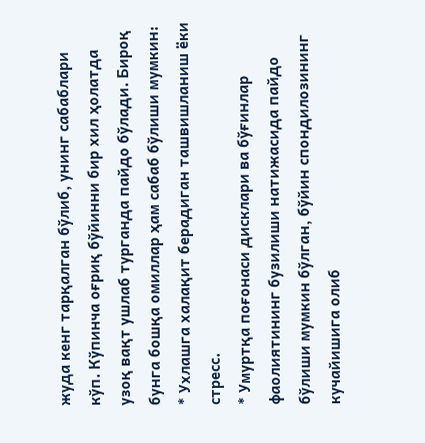жуда кенг тарқалган бўлиб, унинг сабаблари кўп. Кўпинча оғриқ бўйинни бир хил ҳолатда узоқ вақт ушлаб турганда пайдо бўлади. Бироқ бунга бошқа омиллар ҳам сабаб бўлиши мумкин:
* Ухлашга халақит берадиган ташвишланиш ёки стресс.
* Умуртқа поғонаси дисклари ва бўғинлар фаолиятининг бузилиши натижасида пайдо бўлиши мумкин бўлган, бўйин спондилозининг кучайишига олиб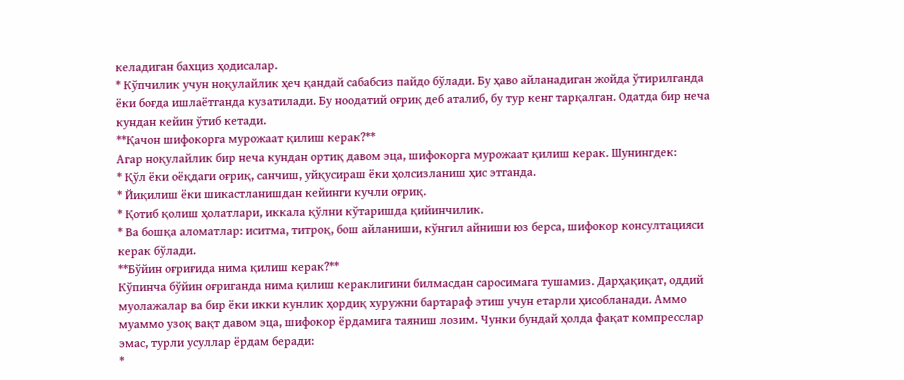келадиган бахциз ҳодисалар.
* Кўпчилик учун ноқулайлик ҳеч қандай сабабсиз пайдо бўлади. Бу ҳаво айланадиган жойда ўтирилганда ёки боғда ишлаётганда кузатилади. Бу ноодатий оғриқ деб аталиб, бу тур кенг тарқалган. Одатда бир неча кундан кейин ўтиб кетади.
**Қачон шифокорга мурожаат қилиш керак?**
Агар ноқулайлик бир неча кундан ортиқ давом эца, шифокорга мурожаат қилиш керак. Шунингдек:
* Қўл ёки оёқдаги оғриқ, санчиш, уйқусираш ёки ҳолсизланиш ҳис этганда.
* Йиқилиш ёки шикастланишдан кейинги кучли оғриқ.
* Қотиб қолиш ҳолатлари, иккала қўлни кўтаришда қийинчилик.
* Ва бошқа аломатлар: иситма, титроқ, бош айланиши, кўнгил айниши юз берса, шифокор консултацияси керак бўлади.
**Бўйин оғриғида нима қилиш керак?**
Кўпинча бўйин оғриганда нима қилиш кераклигини билмасдан саросимага тушамиз. Дарҳақиқат, оддий муолажалар ва бир ёки икки кунлик ҳордиқ хуружни бартараф этиш учун етарли ҳисобланади. Аммо муаммо узоқ вақт давом эца, шифокор ёрдамига таяниш лозим. Чунки бундай ҳолда фақат компресслар эмас, турли усуллар ёрдам беради:
*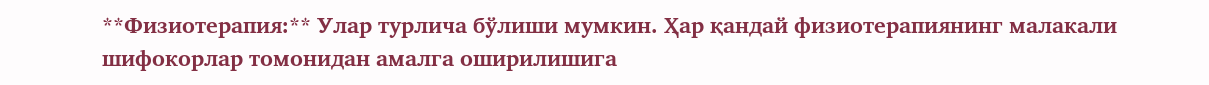**Физиотерапия:** Улар турлича бўлиши мумкин. Ҳар қандай физиотерапиянинг малакали шифокорлар томонидан амалга оширилишига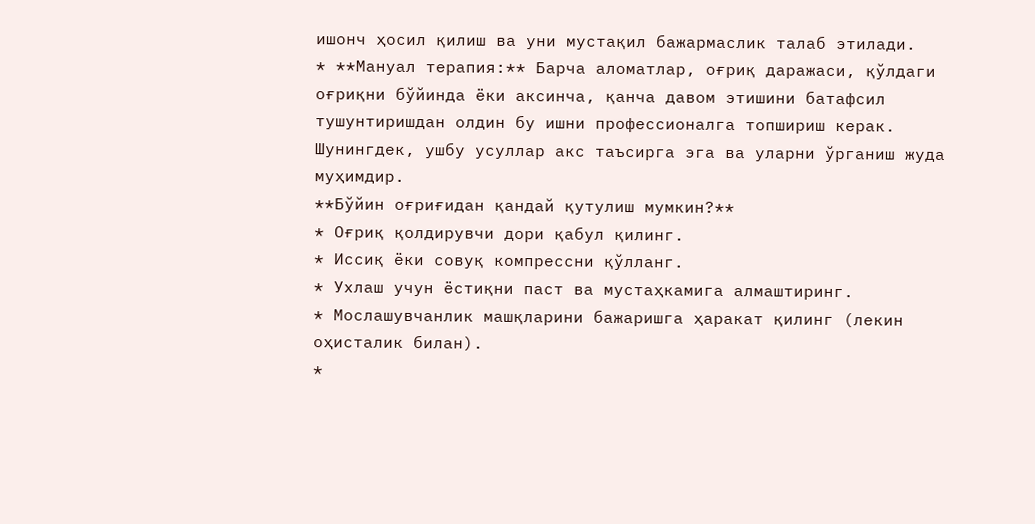ишонч ҳосил қилиш ва уни мустақил бажармаслик талаб этилади.
* **Мануал терапия:** Барча аломатлар, оғриқ даражаси, қўлдаги оғриқни бўйинда ёки аксинча, қанча давом этишини батафсил тушунтиришдан олдин бу ишни профессионалга топшириш керак. Шунингдек, ушбу усуллар акс таъсирга эга ва уларни ўрганиш жуда муҳимдир.
**Бўйин оғриғидан қандай қутулиш мумкин?**
* Оғриқ қолдирувчи дори қабул қилинг.
* Иссиқ ёки совуқ компрессни қўлланг.
* Ухлаш учун ёстиқни паст ва мустаҳкамига алмаштиринг.
* Мослашувчанлик машқларини бажаришга ҳаракат қилинг (лекин оҳисталик билан).
*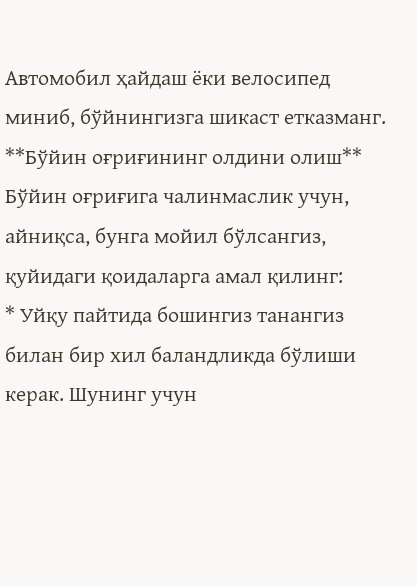Автомобил ҳайдаш ёки велосипед миниб, бўйнингизга шикаст етказманг.
**Бўйин оғриғининг олдини олиш**
Бўйин оғриғига чалинмаслик учун, айниқса, бунга мойил бўлсангиз, қуйидаги қоидаларга амал қилинг:
* Уйқу пайтида бошингиз танангиз билан бир хил баландликда бўлиши керак. Шунинг учун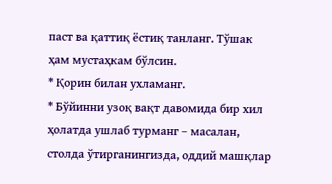паст ва қаттиқ ёстиқ танланг. Тўшак ҳам мустаҳкам бўлсин.
* Қорин билан ухламанг.
* Бўйинни узоқ вақт давомида бир хил ҳолатда ушлаб турманг – масалан, столда ўтирганингизда, оддий машқлар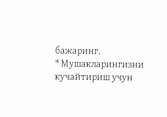бажаринг.
* Мушакларингизни кучайтириш учун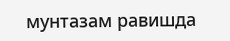мунтазам равишда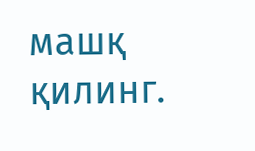машқ қилинг.